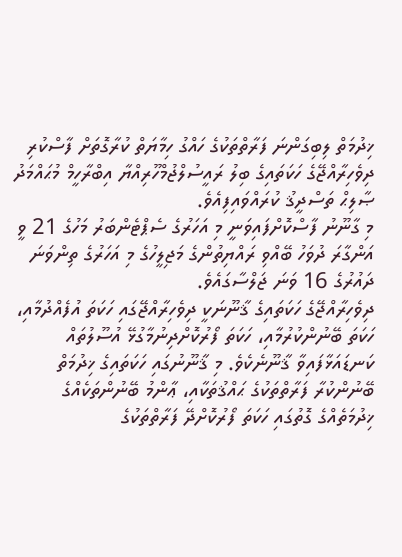ޚިދުމަތް ލިބިގަންނަ ފަރާތްތަކުގެ ހައްގު ހިމާޔަތް ކުރާގޮތަށް ފާސްކުރި ދިވެހިރާއްޖޭގެ ހަކަތައިގެ ބިލު ރައީސުލްޖުމްހޫރިއްޔާ އިބްރާހީމް މުޙައްމަދު ޞާލިޙް ތަސްދީޤު ކުރައްވައިފިއެވެ.
މި ގާނޫނު ފާސްކޮށްފައިވަނީ މި އަހަރުގެ ސެޕްޓެންބަރު މަހުގެ 21 ވީ އަންގާރަ ދުވަހު ބޭއްވި ރައްޔިތުންގެ މަޖިލީހުގެ މި އަހަރުގެ ތިންވަނަ ދައުރުގެ 16 ވަނަ ޖަލްސާގައެވެ.
ދިވެހިރާއްޖޭގެ ހަކަތައިގެ ޤާނޫނަކީ ދިވެހިރާއްޖޭގައި ހަކަތަ އުފެއްދުމާއި، ހަކަތަ ބޭނުންކުރުމާއި، ހަކަތަ ފޯރުކޮށްދިނުމާގުޅޭ އުސޫލުތައް ކަނޑައަޅާފައިވާ ޤާނޫނެކެވެ. މި ޤާނޫނުގައި ހަކަތައިގެ ޚިދުމަތް ބޭނުންކުރާ ފަރާތްތަކުގެ ޙައްޤުތަކާއި، ޢާންމު ބޭނުންތަކެއްގެ ޚިދުމަތެއްގެ ގޮތުގައި ހަކަތަ ފޯރުކޮށްދޭ ފަރާތްތަކުގެ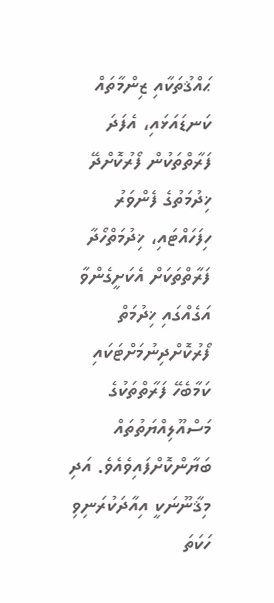ޙައްޤުތަކާއި ޒިންމާތައް ކަނޑައަޅައި، އެފަދަ ފަރާތްތަކުން ފޯރުކޮށްދޭ ޚިދުމަތުގެ ފެންވަރު ހިފަހައްޓައި، ޚިދުމަތްހޯދާ ފަރާތްތަކަށް އެކަށީގެންވާ އަގެއްގައި ޚިދުމަތް ފޯރުކޮށްދިނުމަށްޓަކައި ކަމާބެހޭ ފަރާތްތަކުގެ މަސްއޫލިއްޔަތުތައް ބަޔާންކޮށްފައިވެއެވެ. އަދި މިޤާނޫނަކީ އިއާދަކުރަނިވި ހަކަތަ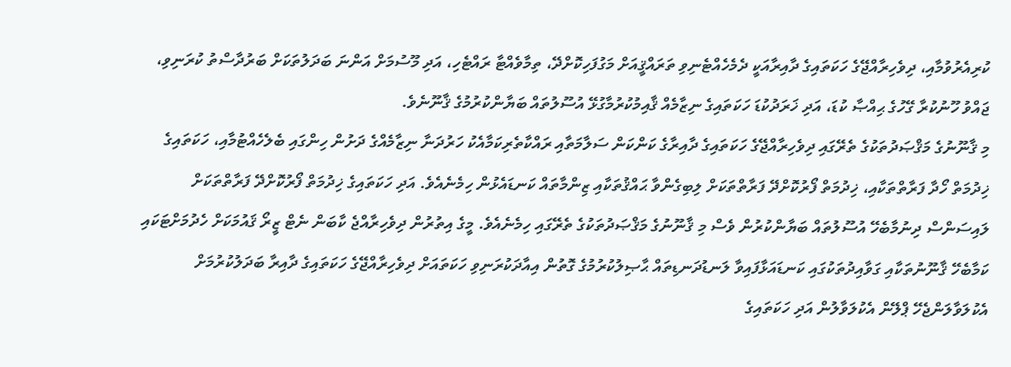ކުރިއެރުވުމާއި، ދިވެހިރާއްޖޭގެ ހަކަތައިގެ ދާއިރާއަކީ ދެމެހެއްޓެނިވި ތަރައްޤީއަށް މަގުފަހިކޮށްދޭ، ތިމާވެއްޓާ ރައްޓެހި، އަދި މޫސުމަށް އަންނަ ބަދަލުތަކަށް ބަރުދާސްތު ކުރަނިވި، ޖައްވު ހޫނުކުރާ ގޭހުގެ ޙިއްޞާ ކުޑަ، އަދި ޚަރަދުކުޑަ ހަކަތައިގެ ނިޒާމެއް ޤާއިމުކުރުމާގުޅޭ އުސޫލުތައް ބަޔާންކުރުމުގެ ޤާނޫނެވެ.
މި ޤާނޫނުގެ މަޤްޞަދުތަކުގެ ތެރޭގައި ދިވެހިރާއްޖޭގެ ހަކަތައިގެ ދާއިރާގެ ކަންކަން ސަލާމަތާއި ރައްކާތެރިކަމާއެކު ހަރުދަނާ ނިޒާމެއްގެ ދަށުން ހިންގައި ބެލެހެއްޓުމާއި، ހަކަތައިގެ ޚިދުމަތް ހޯދާ ފަރާތްތަކާއި، ޚިދުމަތް ފޯރުކޮށްދޭ ފަރާތްތަކަށް ލިބިގެންވާ ޙައްޤުތަކާއި ޒިންމާތައް ކަނޑައެޅުން ހިމެނެއެވެ. އަދި ހަކަތައިގެ ޚިދުމަތް ފޯރުކޮށްދޭ ފަރާތްތަކަށް ލައިސަންސް ދިނުމާބެހޭ އުސޫލުތައް ބަޔާންކުރުން ވެސް މި ޤާނޫނުގެ މަޤްޞަދުތަކުގެ ތެރޭގައި ހިމެނެއެވެ. މީގެ އިތުރުން ދިވެހިރާއްޖެ ކާބަން ނެޓް ޒީރޯ ޤައުމަކަށް ހެދުމަށްޓަކައި ކަމާބެހޭ ޤާނޫނުތަކާއި ގަވާއިދުތަކުގައި ކަނޑައަޅާފައިވާ ލަނޑުދަނޑިތައް ޙާޞިލުކުރުމުގެ ގޮތުން އިއާދަކުރަނިވި ހަކަތައަށް ދިވެހިރާއްޖޭގެ ހަކަތައިގެ ދާއިރާ ބަދަލުކުރުމަށް އެކުލަވާލަންޖެހޭ ޕްލޭން އެކުލަވާލުން އަދި ހަކަތައިގެ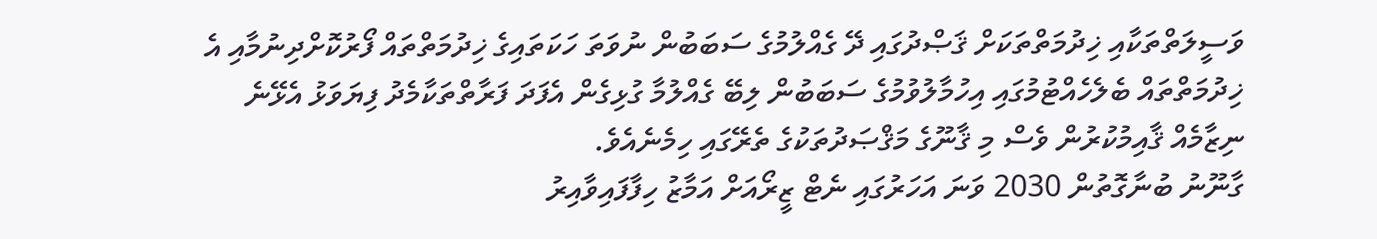ވަސީލަތްތަކާއި ޚިދުމަތްތަކަށް ޤަޞްދުގައި ދޭ ގެއްލުމުގެ ސަބަބުން ނުވަތަ ހަކަތައިގެ ޚިދުމަތްތައް ފޯރުކޮށްދިނުމާއި އެ ޚިދުމަތްތައް ބެލެހެއްޓުމުގައި އިހުމާލުވުމުގެ ސަބަބުން ލިބޭ ގެއްލުމާ ގުޅިގެން އެފަދަ ފަރާތްތަކާމެދު ފިޔަވަޅު އެޅޭނެ ނިޒާމެއް ޤާއިމުކުރުން ވެސް މި ޤާނޫގެ މަޤްޞަދުތަކުގެ ތެރޭގައި ހިމެނެއެވެ.
ގާނޫނު ބުނާގޮތުން 2030 ވަނަ އަހަރުގައި ނެޓް ޒީރޯއަށް އަމާޒު ހިފާފައިވާއިރު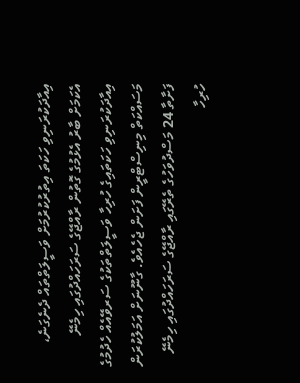އިއާދަކުރަނިވި ހަކަތަ އިތުރުކުރުމަށް ވަސީލަތްތައް ދެނެގަނެ، އެކަމަށް ބާރު އެޅުމުގެ ގޮތުން ރާއްޖޭގެ ސަރަހައްދުގައި ހިމެނޭ އިއާދަކުރަނިވި ހަކަތައިގެ ހުރިހާ ވަސީލަތްތަކުގެ ސަރވޭއެއް ހެދުމުގެ މަސައްކަތް މިނިސްޓްރީން ފަށަން ޖެހެއެވެ. ގާނޫނަށް އަމަލުކުރަން ފަށާތާ 24 މަސްދުވަހުގެ ތެރޭގައި ރާއްޖޭގެ ސަރަހައްދުގައި ހިމެނޭ ހުރިހާ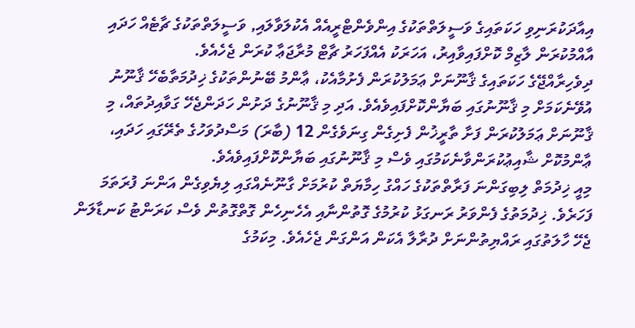އިއާދަކުރަނިވި ހަކަތައިގެ ވަސީލަތްތަކުގެ އިންވެންޓްރީއެއް އެކުލަވާލައި, ވަސީލަތްތަކުގެ ޗާޓެއް ހަދައި އާއްމުކުރަން ލާޒިމް ކޮށްފައިވާއިރު، އަހަރަކު އެއްފަހަރު ޗާޓް މުރާޖަޢާ ކުރަން ޖެހެއެވެ.
ދިވެހިރާއްޖޭގެ ހަކަތައިގެ ޤާނޫނަށް ޢަމަލުކުރަން ފެށުމާއެކު، ޢާންމު ބޭނުންތަކުގެ ޚިދުމަތާބެހޭ ޤާނޫނު އުވޭނެކަމަށް މި ޤާނޫނުގައި ބަޔާންކޮށްފައިވެއެވެ. އަދި މި ޤާނޫނުގެ ދަށުން ހަދަންޖެހޭ ގަވާއިދުތައް، މި ޤާނޫނަށް ޢަމަލުކުރަން ފަށާ ތާރީޚުން ފެށިގެން ގިނަވެގެން 12 (ބާރަ) މަސްދުވަހުގެ ތެރޭގައި ހަދައި، ޢާންމުކޮށް ޝާއިޢުކުރަންވާނެކަމުގައި ވެސް މި ޤާނޫނުގައި ބަޔާންކޮށްފައިވެއެވެ.
މިއީ ޚިދުމަތް ލިބިގަންނަ ފަރާތްތަކުގެ ހައްގު ހިމާޔަތް ކުރުމަށް ގާނޫނެއްގައި ލިޔެވިގެން އަންނަ ފުރަތަމަ ފަހަރެވެ. ޚިދުމަތުގެ ފެންވަރު ރަނގަޅު ކުރުމުގެ ގޮތުންނާއި އެހެނިހެން ގޮތްގޮތުން ވެސް ކަރަންޓު ކަނޑާލަން ޖެހޭ ހާލަތުގައި ރައްޔިތުންނަށް ދުރާލާ އެކަން އަންގަން ޖެހެއެވެ. މިކަމުގެ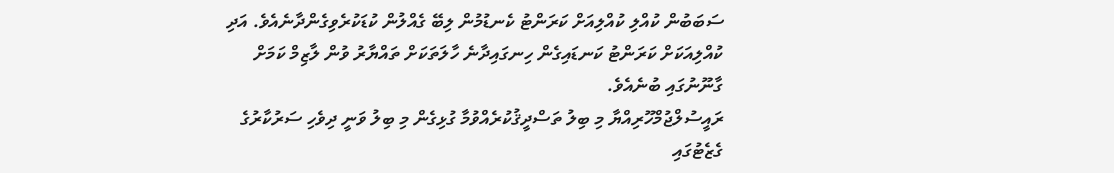ސަބަބުން ކުއްލި ކުއްލިއަށް ކަރަންޓު ކެނޑުމުން ލިބޭ ގެއްލުން ކުޑަކުރެވިގެންދާނެއެވެ. އަދި ކުއްލިއަކަށް ކަރަންޓު ކަނޑައިގެން ހިނގައިދާނެ ހާލަތަކަށް ތައްޔާރު ވުން ލާޒިމް ކަމަށް ގާނޫނުގައި ބުނެއެވެ.
ރައީސުލްޖުމްހޫރިއްޔާ މި ބިލު ތަސްދީޤުކުރެއްވުމާ ގުޅިގެން މި ބިލު ވަނީ ދިވެހި ސަރުކާރުގެ ގެޒެޓުގައި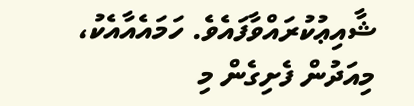ޝާއިޢުކުރައްވާފައެވެ. ހަމައެއާއެކު، މިއަދުން ފެށިގެން މި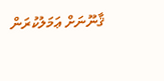ޤާނޫނަށް ޢަމަލުކުރަން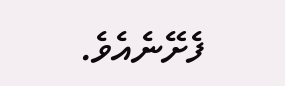ފެށޭނެއެވެ.